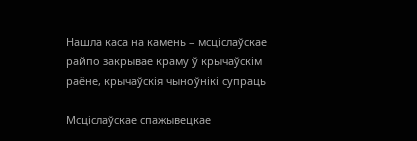Нашла каса на камень – мсціслаўскае райпо закрывае краму ў крычаўскім раёне, крычаўскія чыноўнікі супраць

Мсціслаўскае спажывецкае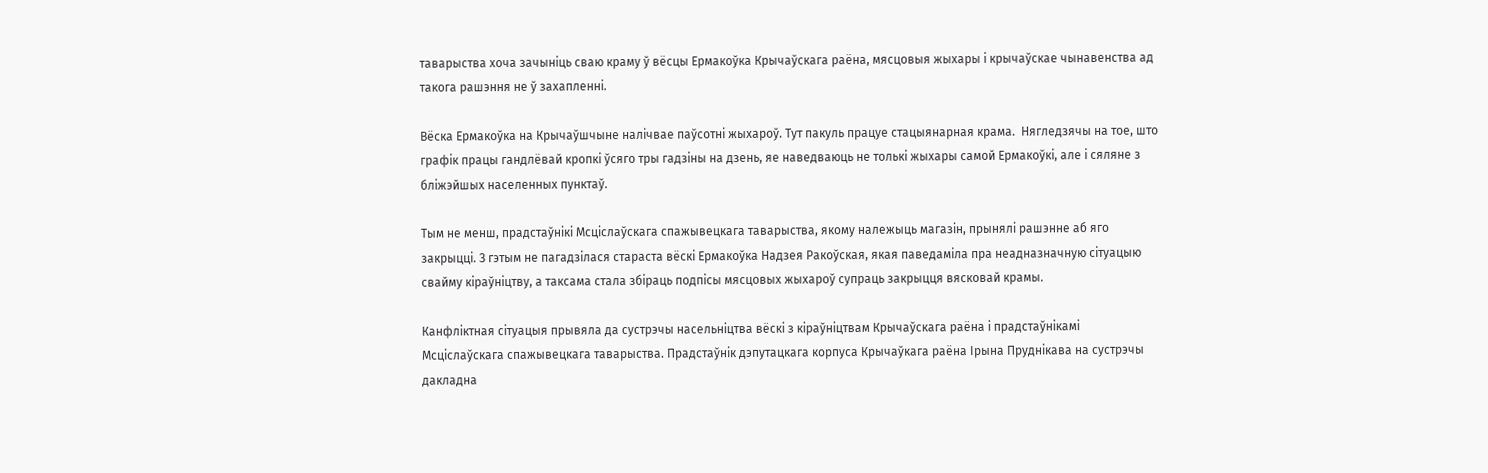таварыства хоча зачыніць сваю краму ў вёсцы Ермакоўка Крычаўскага раёна, мясцовыя жыхары і крычаўскае чынавенства ад такога рашэння не ў захапленні.

Вёска Ермакоўка на Крычаўшчыне налічвае паўсотні жыхароў. Тут пакуль працуе стацыянарная крама.  Нягледзячы на тое, што графік працы гандлёвай кропкі ўсяго тры гадзіны на дзень, яе наведваюць не толькі жыхары самой Ермакоўкі, але і сяляне з бліжэйшых населенных пунктаў.

Тым не менш, прадстаўнікі Мсціслаўскага спажывецкага таварыства, якому належыць магазін, прынялі рашэнне аб яго закрыцці. З гэтым не пагадзілася стараста вёскі Ермакоўка Надзея Ракоўская, якая паведаміла пра неадназначную сітуацыю свайму кіраўніцтву, а таксама стала збіраць подпісы мясцовых жыхароў супраць закрыцця вясковай крамы.

Канфліктная сітуацыя прывяла да сустрэчы насельніцтва вёскі з кіраўніцтвам Крычаўскага раёна і прадстаўнікамі Мсціслаўскага спажывецкага таварыства. Прадстаўнік дэпутацкага корпуса Крычаўкага раёна Ірына Пруднікава на сустрэчы дакладна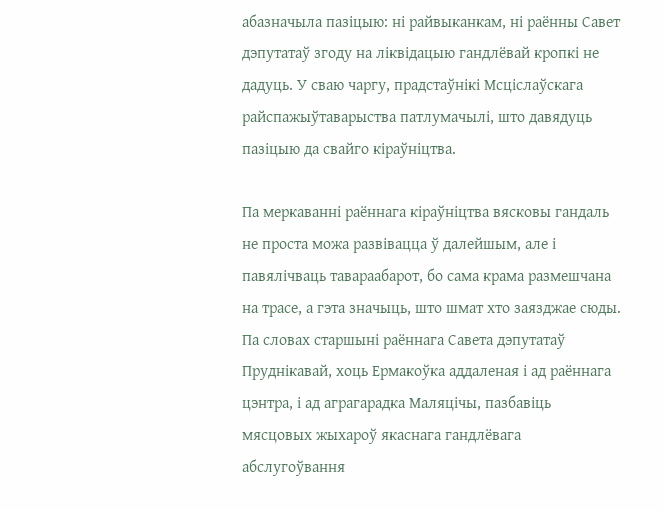абазначыла пазіцыю: ні райвыканкам, ні раённы Савет дэпутатаў згоду на ліквідацыю гандлёвай кропкі не дадуць. У сваю чаргу, прадстаўнікі Мсціслаўскага райспажыўтаварыства патлумачылі, што давядуць пазіцыю да свайго кіраўніцтва.

Па меркаванні раённага кіраўніцтва вясковы гандаль не проста можа развівацца ў далейшым, але і павялічваць тавараабарот, бо сама крама размешчана на трасе, а гэта значыць, што шмат хто заязджае сюды.  Па словах старшыні раённага Савета дэпутатаў Пруднікавай, хоць Ермакоўка аддаленая і ад раённага цэнтра, і ад аграгарадка Маляцічы, пазбавіць мясцовых жыхароў якаснага гандлёвага абслугоўвання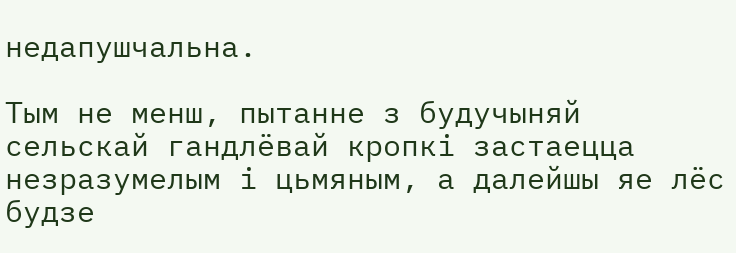недапушчальна.

Тым не менш, пытанне з будучыняй сельскай гандлёвай кропкі застаецца незразумелым і цьмяным, а далейшы яе лёс будзе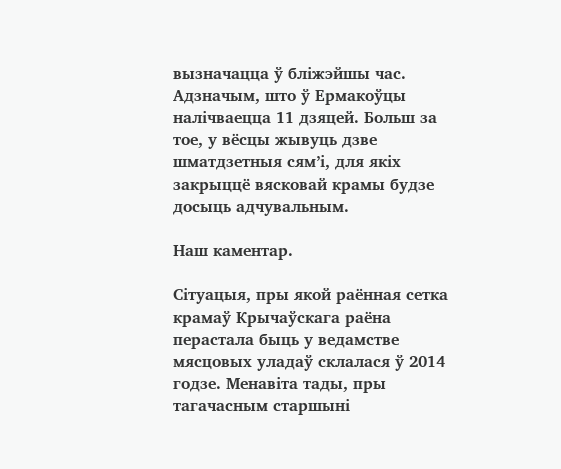вызначацца ў бліжэйшы час.  Адзначым, што ў Ермакоўцы налічваецца 11 дзяцей. Больш за тое, у вёсцы жывуць дзве шматдзетныя сям’і, для якіх закрыццё вясковай крамы будзе досыць адчувальным.

Наш каментар.

Сітуацыя, пры якой раённая сетка крамаў Крычаўскага раёна перастала быць у ведамстве мясцовых уладаў склалася ў 2014 годзе. Менавіта тады, пры тагачасным старшыні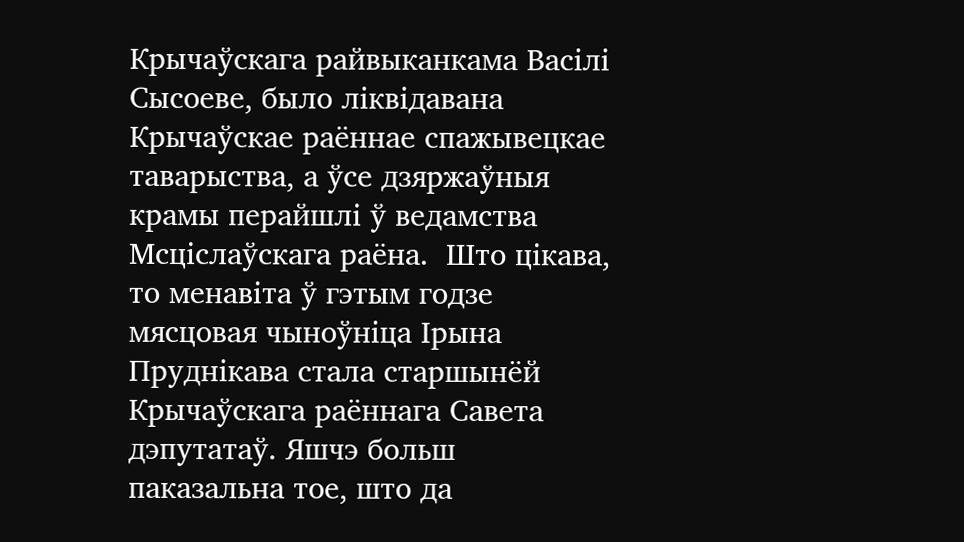Крычаўскага райвыканкама Васілі Сысоеве, было ліквідавана Крычаўскае раённае спажывецкае таварыства, а ўсе дзяржаўныя крамы перайшлі ў ведамства Мсціслаўскага раёна.  Што цікава, то менавіта ў гэтым годзе мясцовая чыноўніца Ірына Пруднікава стала старшынёй Крычаўскага раённага Савета дэпутатаў. Яшчэ больш паказальна тое, што да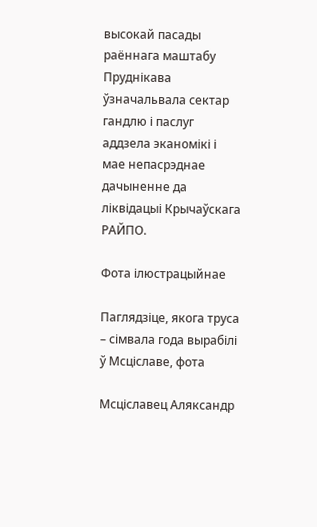высокай пасады раённага маштабу Пруднікава ўзначальвала сектар гандлю і паслуг аддзела эканомікі і мае непасрэднае дачыненне да ліквідацыі Крычаўскага РАЙПО.

Фота ілюстрацыйнае

Паглядзіце, якога труса – сімвала года вырабілі ў Мсціславе, фота

Мсціславец Аляксандр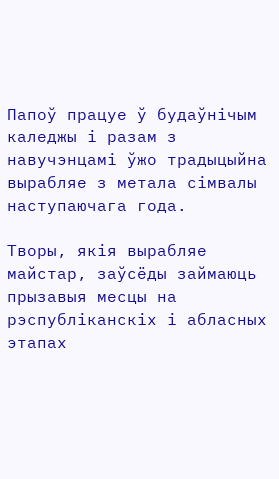Папоў працуе ў будаўнічым каледжы і разам з навучэнцамі ўжо традыцыйна вырабляе з метала сімвалы наступаючага года.

Творы, якія вырабляе майстар, заўсёды займаюць прызавыя месцы на рэспубліканскіх і абласных этапах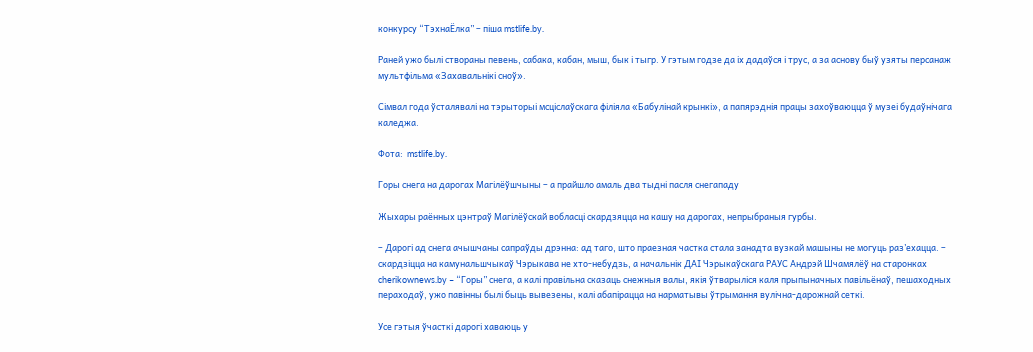конкурсу “ТэхнаЁлка” – піша mstlife.by.

Раней ужо былі створаны певень, сабака, кабан, мыш, бык і тыгр. У гэтым годзе да іх дадаўся і трус, а за аснову быў узяты персанаж мультфільма «Захавальнікі сноў».

Сімвал года ўсталявалі на тэрыторыі мсціслаўскага філіяла «Бабулінай крынкі», а папярэднія працы захоўваюцца ў музеі будаўнічага каледжа.

Фота:  mstlife.by.

Горы снега на дарогах Магілёўшчыны – а прайшло амаль два тыдні пасля снегападу

Жыхары раённых цэнтраў Магілёўскай вобласці скардзяцца на кашу на дарогах, непрыбраныя гурбы.

– Дарогі ад снега ачышчаны сапраўды дрэнна: ад таго, што праезная частка стала занадта вузкай машыны не могуць раз’ехацца. – скардзіцца на камунальшчыкаў Чэрыкава не хто-небудзь, а начальнік ДАІ Чэрыкаўскага РАУС Андрэй Шчамялёў на старонках cherikownews.by – “Горы” снега, а калі правільна сказаць снежныя валы, якія ўтварыліся каля прыпыначных павільёнаў, пешаходных пераходаў, ужо павінны былі быць вывезены, калі абапірацца на нарматывы ўтрымання вулічна-дарожнай сеткі.

Усе гэтыя ўчасткі дарогі хаваюць у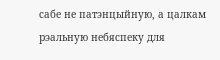сабе не патэнцыйную, а цалкам рэальную небяспеку для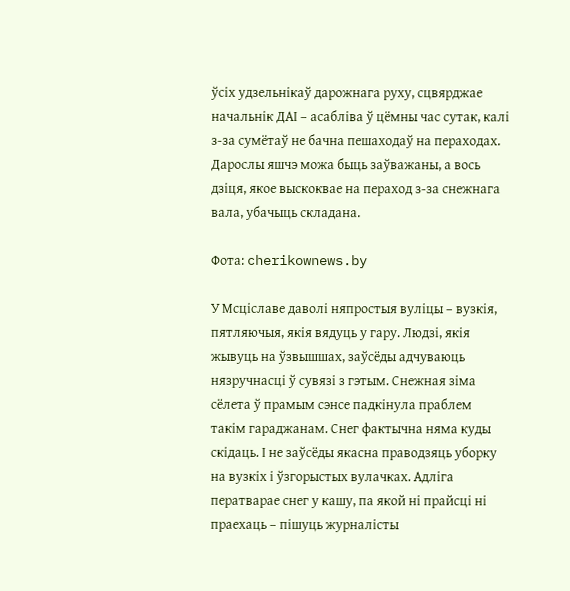ўсіх удзельнікаў дарожнага руху, сцвярджае начальнік ДАІ – асабліва ў цёмны час сутак, калі з-за сумётаў не бачна пешаходаў на пераходах. Дарослы яшчэ можа быць заўважаны, а вось дзіця, якое выскоквае на пераход з-за снежнага вала, убачыць складана.

Фота: cherikownews.by

У Мсціславе даволі няпростыя вуліцы – вузкія, пятляючыя, якія вядуць у гару. Людзі, якія жывуць на ўзвышшах, заўсёды адчуваюць нязручнасці ў сувязі з гэтым. Снежная зіма сёлета ў прамым сэнсе падкінула праблем такім гараджанам. Снег фактычна няма куды скідаць. І не заўсёды якасна праводзяць уборку на вузкіх і ўзгорыстых вулачках. Адліга ператварае снег у кашу, па якой ні прайсці ні праехаць – пішуць журналісты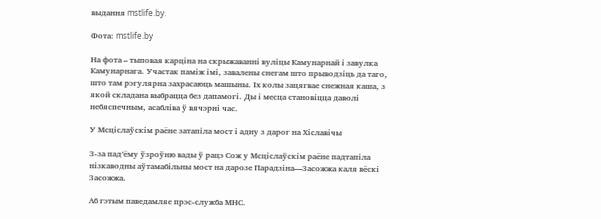выдання mstlife.by.

Фота: mstlife.by

На фота – тыповая карціна на скрыжаванні вуліцы Камунарнай і завулка Камунарнага. Участак паміж імі, завалены снегам што прыводзіць да таго, што там рэгулярна захрасаюць машыны. Іх колы зацягвае снежная каша, з якой складана выбрацца без дапамогі. Ды і месца становіцца даволі небяспечным, асабліва ў вячэрні час.

У Мсціслаўскім раёне затапіла мост і адну з дарог на Хіславічы

З-за пад’ёму ўзроўню вады ў рацэ Сож у Мсціслаўскім раёне падтапіла нізкаводны аўтамабільны мост на дарозе Парадзіна—Засожжа каля вёскі Засожжа.

Аб гэтым паведамляе прэс-служба МНС.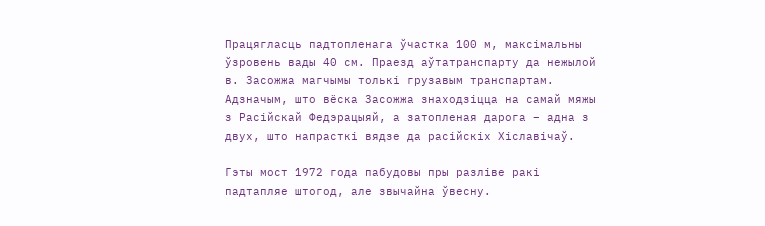Працягласць падтопленага ўчастка 100 м, максімальны ўзровень вады 40 см. Праезд аўтатранспарту да нежылой в. Засожжа магчымы толькі грузавым транспартам. Адзначым, што вёска Засожжа знаходзіцца на самай мяжы з Расійскай Федэрацыяй, а затопленая дарога – адна з двух, што напрасткі вядзе да расійскіх Хіславічаў.

Гэты мост 1972 года пабудовы пры разліве ракі падтапляе штогод, але звычайна ўвесну.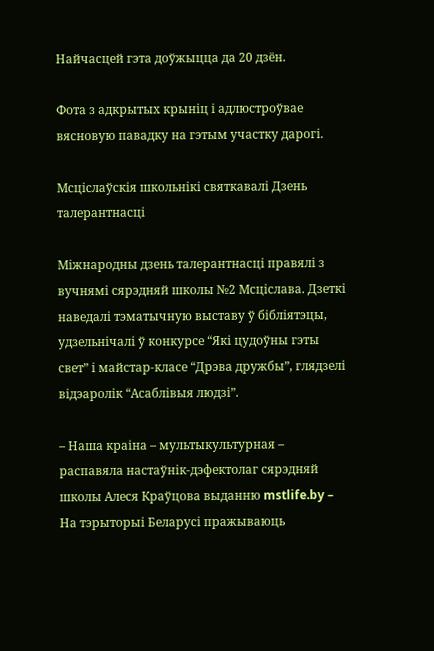Найчасцей гэта доўжыцца да 20 дзён.

Фота з адкрытых крыніц і адлюстроўвае вясновую павадку на гэтым участку дарогі.

Мсціслаўскія школьнікі святкавалі Дзень талерантнасці

Міжнародны дзень талерантнасці правялі з вучнямі сярэдняй школы №2 Мсціслава. Дзеткі наведалі тэматычную выставу ў бібліятэцы, удзельнічалі ў конкурсе “Які цудоўны гэты свет” і майстар-класе “Дрэва дружбы”, глядзелі відэаролік “Асаблівыя людзі”.

– Наша краіна – мультыкультурная – распавяла настаўнік-дэфектолаг сярэдняй школы Алеся Краўцова выданню mstlife.by – На тэрыторыі Беларусі пражываюць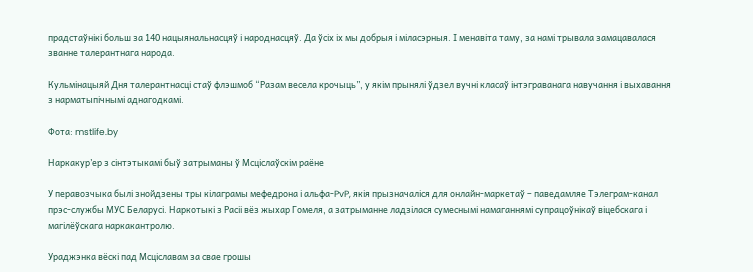прадстаўнікі больш за 140 нацыянальнасцяў і народнасцяў. Да ўсіх іх мы добрыя і міласэрныя. І менавіта таму, за намі трывала замацавалася званне талерантнага народа.

Кульмінацыяй Дня талерантнасці стаў флэшмоб “Разам весела крочыць”, у якім прынялі ўдзел вучні класаў інтэграванага навучання і выхавання з нарматыпічнымі аднагодкамі.

Фота: mstlife.by

Наркакур’ер з сінтэтыкамі быў затрыманы ў Мсціслаўскім раёне

У перавозчыка былі знойдзены тры кілаграмы мефедрона і альфа-PvP, якія прызначаліся для онлайн-маркетаў – паведамляе Тэлеграм-канал прэс-службы МУС Беларусі. Наркотыкі з Расіі вёз жыхар Гомеля, а затрыманне ладзілася сумеснымі намаганнямі супрацоўнікаў віцебскага і магілёўскага наркакантролю.

Ураджэнка вёскі пад Мсціславам за свае грошы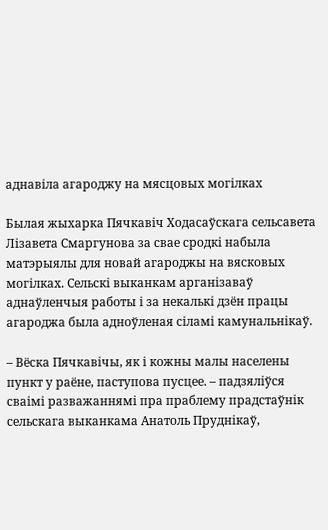аднавіла агароджу на мясцовых могілках

Былая жыхарка Пячкавіч Ходасаўскага сельсавета Лізавета Смаргунова за свае сродкі набыла матэрыялы для новай агароджы на вясковых могілках. Сельскі выканкам арганізаваў аднаўленчыя работы і за некалькі дзён працы агароджа была адноўленая сіламі камунальнікаў.

– Вёска Пячкавічы, як і кожны малы населены пункт у раёне, паступова пусцее. – падзяліўся сваімі разважаннямі пра праблему прадстаўнік сельскага выканкама Анатоль Пруднікаў,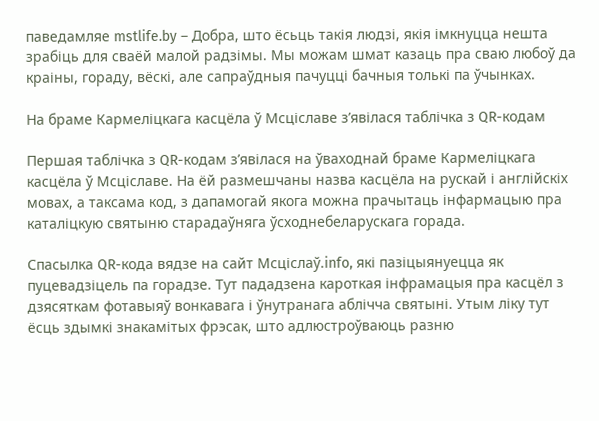паведамляе mstlife.by – Добра, што ёсьць такія людзі, якія імкнуцца нешта зрабіць для сваёй малой радзімы. Мы можам шмат казаць пра сваю любоў да краіны, гораду, вёскі, але сапраўдныя пачуцці бачныя толькі па ўчынках.

На браме Кармеліцкага касцёла ў Мсціславе з’явілася таблічка з QR-кодам

Першая таблічка з QR-кодам з’явілася на ўваходнай браме Кармеліцкага касцёла ў Мсціславе. На ёй размешчаны назва касцёла на рускай і англійскіх мовах, а таксама код, з дапамогай якога можна прачытаць інфармацыю пра каталіцкую святыню старадаўняга ўсходнебеларускага горада.

Спасылка QR-кода вядзе на сайт Мсціслаў.info, які пазіцыянуецца як пуцевадзіцель па горадзе. Тут пададзена кароткая інфрамацыя пра касцёл з дзясяткам фотавыяў вонкавага і ўнутранага аблічча святыні. Утым ліку тут ёсць здымкі знакамітых фрэсак, што адлюстроўваюць разню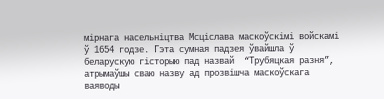мірнага насельніцтва Мсціслава маскоўскімі войскамі ў 1654 годзе. Гэта сумная падзея ўвайшла ў беларускую гісторыю пад назвай  “Трубяцкая разня”, атрымаўшы сваю назву ад прозвішча маскоўскага ваяводы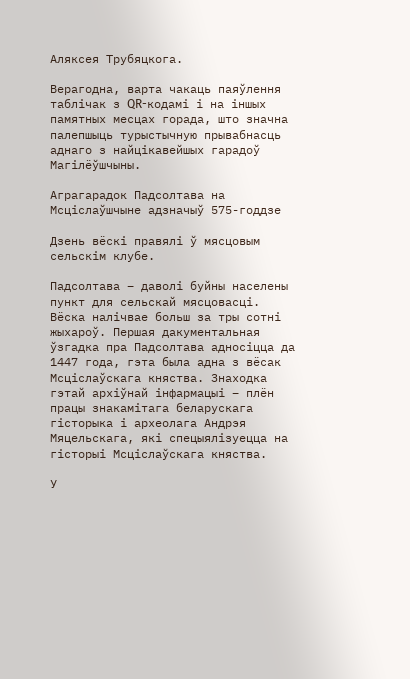Аляксея Трубяцкога.

Верагодна, варта чакаць паяўлення таблічак з QR-кодамі і на іншых памятных месцах горада, што значна палепшыць турыстычную прывабнасць аднаго з найцікавейшых гарадоў Магілёўшчыны.

Аграгарадок Падсолтава на Мсціслаўшчыне адзначыў 575-годдзе

Дзень вёскі правялі ў мясцовым сельскім клубе.

Падсолтава – даволі буйны населены пункт для сельскай мясцовасці. Вёска налічвае больш за тры сотні жыхароў. Першая дакументальная ўзгадка пра Падсолтава адносіцца да 1447 года, гэта была адна з вёсак Мсціслаўскага княства. Знаходка гэтай архіўнай інфармацыі – плён працы знакамітага беларускага гісторыка і археолага Андрэя Мяцельскага, які спецыялізуецца на гісторыі Мсціслаўскага княства.

У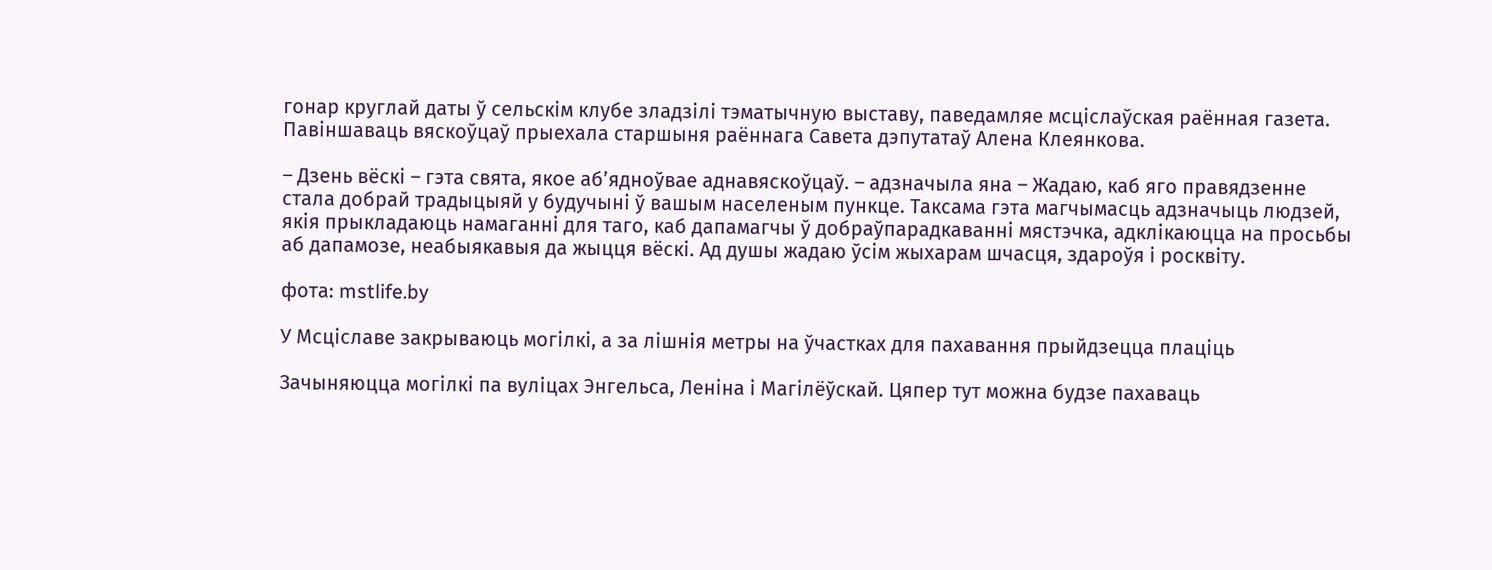гонар круглай даты ў сельскім клубе зладзілі тэматычную выставу, паведамляе мсціслаўская раённая газета. Павіншаваць вяскоўцаў прыехала старшыня раённага Савета дэпутатаў Алена Клеянкова.

– Дзень вёскі – гэта свята, якое аб’ядноўвае аднавяскоўцаў. – адзначыла яна – Жадаю, каб яго правядзенне стала добрай традыцыяй у будучыні ў вашым населеным пункце. Таксама гэта магчымасць адзначыць людзей, якія прыкладаюць намаганні для таго, каб дапамагчы ў добраўпарадкаванні мястэчка, адклікаюцца на просьбы аб дапамозе, неабыякавыя да жыцця вёскі. Ад душы жадаю ўсім жыхарам шчасця, здароўя і росквіту.

фота: mstlife.by

У Мсціславе закрываюць могілкі, а за лішнія метры на ўчастках для пахавання прыйдзецца плаціць

Зачыняюцца могілкі па вуліцах Энгельса, Леніна і Магілёўскай. Цяпер тут можна будзе пахаваць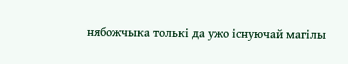нябожчыка толькі да ужо існуючай магілы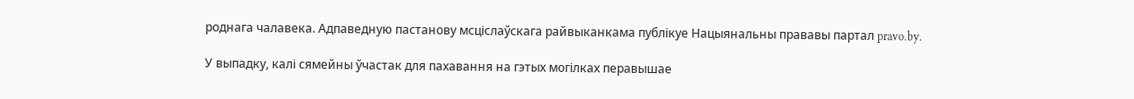роднага чалавека. Адпаведную пастанову мсціслаўскага райвыканкама публікуе Нацыянальны прававы партал pravo.by.

У выпадку, калі сямейны ўчастак для пахавання на гэтых могілках перавышае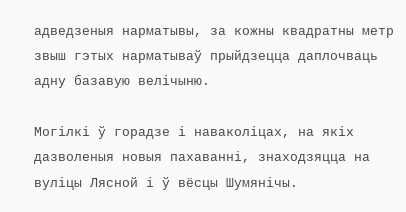адведзеныя нарматывы, за кожны квадратны метр звыш гэтых нарматываў прыйдзецца даплочваць адну базавую велічыню.

Могілкі ў горадзе і наваколіцах, на якіх дазволеныя новыя пахаванні, знаходзяцца на вуліцы Лясной і ў вёсцы Шумянічы.